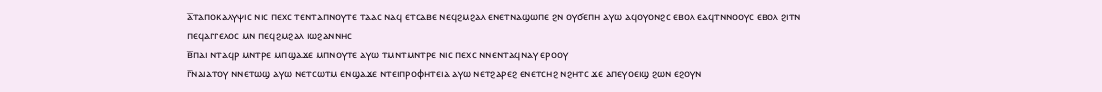ⲁ̅ⲧⲁⲡⲟⲕⲁⲗⲩⲯⲓⲥ ⲛⲓⲥ ⲡⲉⲭⲥ ⲧⲉⲛⲧⲁⲡⲛⲟⲩⲧⲉ ⲧⲁⲁⲥ ⲛⲁϥ ⲉⲧⲥⲁⲃⲉ ⲛⲉϥϩⲙϩⲁⲗ ⲉⲛⲉⲧⲛⲁϣⲱⲡⲉ ϩⲛ ⲟⲩϭⲉⲡⲏ ⲁⲩⲱ ⲁϥⲟⲩⲟⲛϩⲥ ⲉⲃⲟⲗ ⲉⲁϥⲧⲛⲛⲟⲟⲩⲥ ⲉⲃⲟⲗ ϩⲓⲧⲛ ⲡⲉϥⲁⲅⲅⲉⲗⲟⲥ ⲙⲛ ⲡⲉϥϩⲙϩⲁⲗ ⲓⲱϩⲁⲛⲛⲏⲥ
ⲃ̅ⲡⲁⲓ ⲛⲧⲁϥⲣ ⲙⲛⲧⲣⲉ ⲙⲡϣⲁϫⲉ ⲙⲡⲛⲟⲩⲧⲉ ⲁⲩⲱ ⲧⲙⲛⲧⲙⲛⲧⲣⲉ ⲛⲓⲥ ⲡⲉⲭⲥ ⲛⲛⲉⲛⲧⲁϥⲛⲁⲩ ⲉⲣⲟⲟⲩ
ⲅ̅ⲛⲁⲓⲁⲧⲟⲩ ⲛⲛⲉⲧⲱϣ ⲁⲩⲱ ⲛⲉⲧⲥⲱⲧⲙ ⲉⲛϣⲁϫⲉ ⲛⲧⲉⲓⲡⲣⲟⲫⲏⲧⲉⲓⲁ ⲁⲩⲱ ⲛⲉⲧϩⲁⲣⲉϩ ⲉⲛⲉⲧⲥⲏϩ ⲛϩⲏⲧⲥ ϫⲉ ⲁⲡⲉⲩⲟⲉⲓϣ ϩⲱⲛ ⲉϩⲟⲩⲛ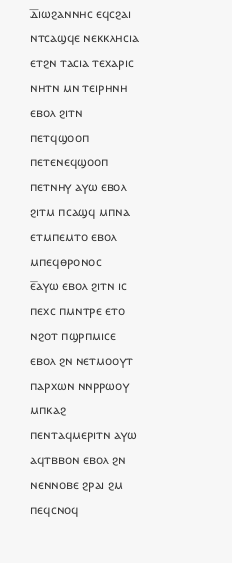ⲇ̅ⲓⲱϩⲁⲛⲛⲏⲥ ⲉϥⲥϩⲁⲓ ⲛⲧⲥⲁϣϥⲉ ⲛⲉⲕⲕⲗⲏⲥⲓⲁ ⲉⲧϩⲛ ⲧⲁⲥⲓⲁ ⲧⲉⲭⲁⲣⲓⲥ ⲛⲏⲧⲛ ⲙⲛ ⲧⲉⲓⲣⲏⲛⲏ ⲉⲃⲟⲗ ϩⲓⲧⲛ ⲡⲉⲧϥϣⲟⲟⲡ ⲡⲉⲧⲉⲛⲉϥϣⲟⲟⲡ ⲡⲉⲧⲛⲏⲩ ⲁⲩⲱ ⲉⲃⲟⲗ ϩⲓⲧⲙ ⲡⲥⲁϣϥ ⲙⲡⲛⲁ ⲉⲧⲙⲡⲉⲙⲧⲟ ⲉⲃⲟⲗ ⲙⲡⲉϥⲑⲣⲟⲛⲟⲥ
ⲉ̅ⲁⲩⲱ ⲉⲃⲟⲗ ϩⲓⲧⲛ ⲓⲥ ⲡⲉⲭⲥ ⲡⲙⲛⲧⲣⲉ ⲉⲧⲟ ⲛϩⲟⲧ ⲡϣⲣⲡⲙⲓⲥⲉ ⲉⲃⲟⲗ ϩⲛ ⲛⲉⲧⲙⲟⲟⲩⲧ ⲡⲁⲣⲭⲱⲛ ⲛⲛⲣⲣⲱⲟⲩ ⲙⲡⲕⲁϩ ⲡⲉⲛⲧⲁϥⲙⲉⲣⲓⲧⲛ ⲁⲩⲱ ⲁϥⲧⲃⲃⲟⲛ ⲉⲃⲟⲗ ϩⲛ ⲛⲉⲛⲛⲟⲃⲉ ϩⲣⲁⲓ ϩⲙ ⲡⲉϥⲥⲛⲟϥ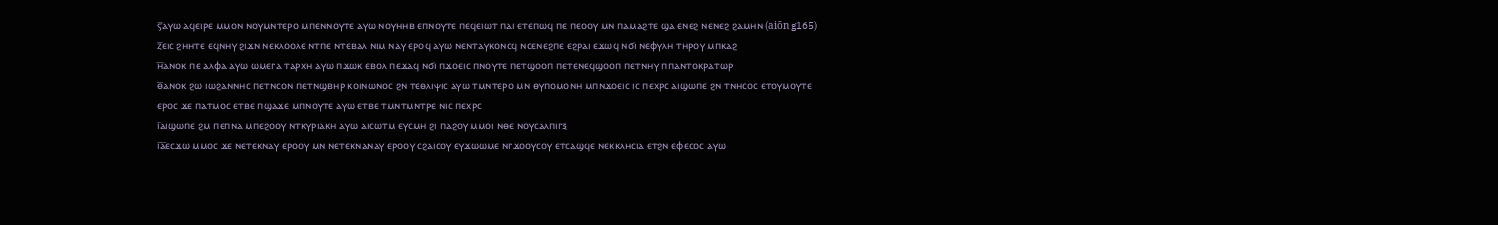ⲋ̅ⲁⲩⲱ ⲁϥⲉⲓⲣⲉ ⲙⲙⲟⲛ ⲛⲟⲩⲙⲛⲧⲉⲣⲟ ⲙⲡⲉⲛⲛⲟⲩⲧⲉ ⲁⲩⲱ ⲛⲟⲩⲏⲏⲃ ⲉⲡⲛⲟⲩⲧⲉ ⲡⲉϥⲉⲓⲱⲧ ⲡⲁⲓ ⲉⲧⲉⲡⲱϥ ⲡⲉ ⲡⲉⲟⲟⲩ ⲙⲛ ⲡⲁⲙⲁϩⲧⲉ ϣⲁ ⲉⲛⲉϩ ⲛⲉⲛⲉϩ ϩⲁⲙⲏⲛ (aiōn g165)
ⲍ̅ⲉⲓⲥ ϩⲏⲏⲧⲉ ⲉϥⲛⲏⲩ ϩⲓϫⲛ ⲛⲉⲕⲗⲟⲟⲗⲉ ⲛⲧⲡⲉ ⲛⲧⲉⲃⲁⲗ ⲛⲓⲙ ⲛⲁⲩ ⲉⲣⲟϥ ⲁⲩⲱ ⲛⲉⲛⲧⲁⲩⲕⲟⲛⲥϥ ⲛⲥⲉⲛⲉϩⲡⲉ ⲉϩⲣⲁⲓ ⲉϫⲱϥ ⲛϭⲓ ⲛⲉⲫⲩⲗⲏ ⲧⲏⲣⲟⲩ ⲙⲡⲕⲁϩ
ⲏ̅ⲁⲛⲟⲕ ⲡⲉ ⲁⲗⲫⲁ ⲁⲩⲱ ⲱⲙⲉⲅⲁ ⲧⲁⲣⲭⲏ ⲁⲩⲱ ⲡϫⲱⲕ ⲉⲃⲟⲗ ⲡⲉϫⲁϥ ⲛϭⲓ ⲡϫⲟⲉⲓⲥ ⲡⲛⲟⲩⲧⲉ ⲡⲉⲧϣⲟⲟⲡ ⲡⲉⲧⲉⲛⲉϥϣⲟⲟⲡ ⲡⲉⲧⲛⲏⲩ ⲡⲡⲁⲛⲧⲟⲕⲣⲁⲧⲱⲣ
ⲑ̅ⲁⲛⲟⲕ ϩⲱ ⲓⲱϩⲁⲛⲛⲏⲥ ⲡⲉⲧⲛⲥⲟⲛ ⲡⲉⲧⲛϣⲃⲏⲣ ⲕⲟⲓⲛⲱⲛⲟⲥ ϩⲛ ⲧⲉⲑⲗⲓⲯⲓⲥ ⲁⲩⲱ ⲧⲙⲛⲧⲉⲣⲟ ⲙⲛ ⲑⲩⲡⲟⲙⲟⲛⲏ ⲙⲡⲛϫⲟⲉⲓⲥ ⲓⲥ ⲡⲉⲭⲣⲥ ⲁⲓϣⲱⲡⲉ ϩⲛ ⲧⲛⲏⲥⲟⲥ ⲉⲧⲟⲩⲙⲟⲩⲧⲉ ⲉⲣⲟⲥ ϫⲉ ⲡⲁⲧⲙⲟⲥ ⲉⲧⲃⲉ ⲡϣⲁϫⲉ ⲙⲡⲛⲟⲩⲧⲉ ⲁⲩⲱ ⲉⲧⲃⲉ ⲧⲙⲛⲧⲙⲛⲧⲣⲉ ⲛⲓⲥ ⲡⲉⲭⲣⲥ
ⲓ̅ⲁⲓϣⲱⲡⲉ ϩⲙ ⲡⲉⲡⲛⲁ ⲙⲡⲉϩⲟⲟⲩ ⲛⲧⲕⲩⲣⲓⲁⲕⲏ ⲁⲩⲱ ⲁⲓⲥⲱⲧⲙ ⲉⲩⲥⲙⲏ ϩⲓ ⲡⲁϩⲟⲩ ⲙⲙⲟⲓ ⲛⲑⲉ ⲛⲟⲩⲥⲁⲗⲡⲓⲅⲝ
ⲓ̅ⲁ̅ⲉⲥϫⲱ ⲙⲙⲟⲥ ϫⲉ ⲛⲉⲧⲉⲕⲛⲁⲩ ⲉⲣⲟⲟⲩ ⲙⲛ ⲛⲉⲧⲉⲕⲛⲁⲛⲁⲩ ⲉⲣⲟⲟⲩ ⲥϩⲁⲓⲥⲟⲩ ⲉⲩϫⲱⲱⲙⲉ ⲛⲅϫⲟⲟⲩⲥⲟⲩ ⲉⲧⲥⲁϣϥⲉ ⲛⲉⲕⲕⲗⲏⲥⲓⲁ ⲉⲧϩⲛ ⲉⲫⲉⲥⲟⲥ ⲁⲩⲱ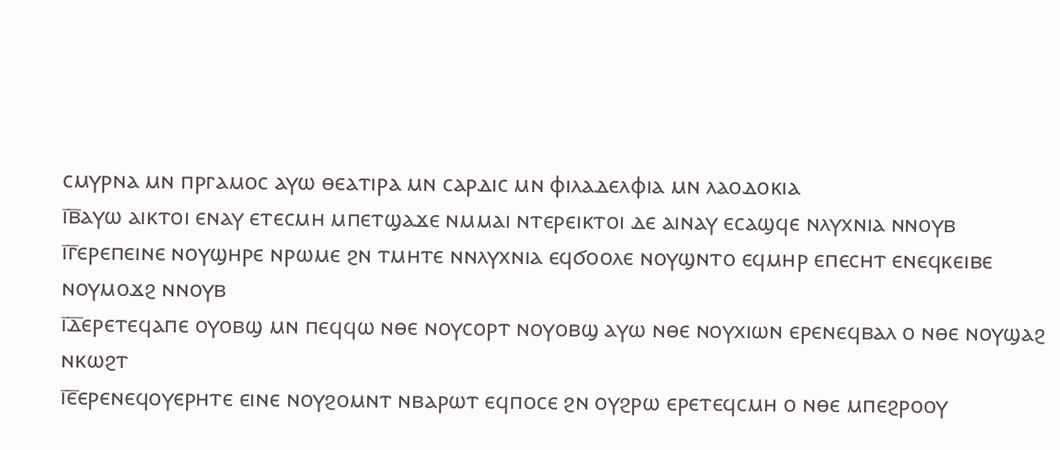ⲥⲙⲩⲣⲛⲁ ⲙⲛ ⲡⲣⲅⲁⲙⲟⲥ ⲁⲩⲱ ⲑⲉⲁⲧⲓⲣⲁ ⲙⲛ ⲥⲁⲣⲇⲓⲥ ⲙⲛ ⲫⲓⲗⲁⲇⲉⲗⲫⲓⲁ ⲙⲛ ⲗⲁⲟⲇⲟⲕⲓⲁ
ⲓ̅ⲃ̅ⲁⲩⲱ ⲁⲓⲕⲧⲟⲓ ⲉⲛⲁⲩ ⲉⲧⲉⲥⲙⲏ ⲙⲡⲉⲧϣⲁϫⲉ ⲛⲙⲙⲁⲓ ⲛⲧⲉⲣⲉⲓⲕⲧⲟⲓ ⲇⲉ ⲁⲓⲛⲁⲩ ⲉⲥⲁϣϥⲉ ⲛⲗⲩⲭⲛⲓⲁ ⲛⲛⲟⲩⲃ
ⲓ̅ⲅ̅ⲉⲣⲉⲡⲉⲓⲛⲉ ⲛⲟⲩϣⲏⲣⲉ ⲛⲣⲱⲙⲉ ϩⲛ ⲧⲙⲏⲧⲉ ⲛⲛⲗⲩⲭⲛⲓⲁ ⲉϥϭⲟⲟⲗⲉ ⲛⲟⲩϣⲛⲧⲟ ⲉϥⲙⲏⲣ ⲉⲡⲉⲥⲏⲧ ⲉⲛⲉϥⲕⲉⲓⲃⲉ ⲛⲟⲩⲙⲟϫϩ ⲛⲛⲟⲩⲃ
ⲓ̅ⲇ̅ⲉⲣⲉⲧⲉϥⲁⲡⲉ ⲟⲩⲟⲃϣ ⲙⲛ ⲡⲉϥϥⲱ ⲛⲑⲉ ⲛⲟⲩⲥⲟⲣⲧ ⲛⲟⲩⲟⲃϣ ⲁⲩⲱ ⲛⲑⲉ ⲛⲟⲩⲭⲓⲱⲛ ⲉⲣⲉⲛⲉϥⲃⲁⲗ ⲟ ⲛⲑⲉ ⲛⲟⲩϣⲁϩ ⲛⲕⲱϩⲧ
ⲓ̅ⲉ̅ⲉⲣⲉⲛⲉϥⲟⲩⲉⲣⲏⲧⲉ ⲉⲓⲛⲉ ⲛⲟⲩϩⲟⲙⲛⲧ ⲛⲃⲁⲣⲱⲧ ⲉϥⲡⲟⲥⲉ ϩⲛ ⲟⲩϩⲣⲱ ⲉⲣⲉⲧⲉϥⲥⲙⲏ ⲟ ⲛⲑⲉ ⲙⲡⲉϩⲣⲟⲟⲩ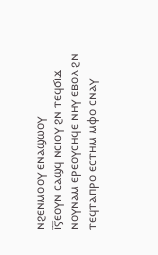ⲛϩⲉⲛⲙⲟⲟⲩ ⲉⲛⲁϣⲱⲟⲩ
ⲓ̅ⲋ̅ⲉⲟⲩⲛ ⲥⲁϣϥ ⲛⲥⲓⲟⲩ ϩⲛ ⲧⲉϥϭⲓϫ ⲛⲟⲩⲛⲁⲙ ⲉⲣⲉⲟⲩⲥⲏϥⲉ ⲛⲏⲩ ⲉⲃⲟⲗ ϩⲛ ⲧⲉϥⲧⲁⲡⲣⲟ ⲉⲥⲧⲏⲙ ⲙⲫⲟ ⲥⲛⲁⲩ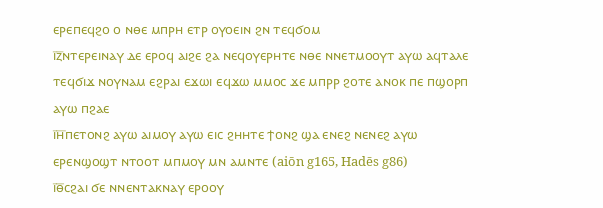ⲉⲣⲉⲡⲉϥϩⲟ ⲟ ⲛⲑⲉ ⲙⲡⲣⲏ ⲉⲧⲣ ⲟⲩⲟⲉⲓⲛ ϩⲛ ⲧⲉϥϭⲟⲙ
ⲓ̅ⲍ̅ⲛⲧⲉⲣⲉⲓⲛⲁⲩ ⲇⲉ ⲉⲣⲟϥ ⲁⲓϩⲉ ϩⲁ ⲛⲉϥⲟⲩⲉⲣⲏⲧⲉ ⲛⲑⲉ ⲛⲛⲉⲧⲙⲟⲟⲩⲧ ⲁⲩⲱ ⲁϥⲧⲁⲗⲉ ⲧⲉϥϭⲓϫ ⲛⲟⲩⲛⲁⲙ ⲉϩⲣⲁⲓ ⲉϫⲱⲓ ⲉϥϫⲱ ⲙⲙⲟⲥ ϫⲉ ⲙⲡⲣⲣ ϩⲟⲧⲉ ⲁⲛⲟⲕ ⲡⲉ ⲡϣⲟⲣⲡ ⲁⲩⲱ ⲡϩⲁⲉ
ⲓ̅ⲏ̅ⲡⲉⲧⲟⲛϩ ⲁⲩⲱ ⲁⲓⲙⲟⲩ ⲁⲩⲱ ⲉⲓⲥ ϩⲏⲏⲧⲉ ϯⲟⲛϩ ϣⲁ ⲉⲛⲉϩ ⲛⲉⲛⲉϩ ⲁⲩⲱ ⲉⲣⲉⲛϣⲟϣⲧ ⲛⲧⲟⲟⲧ ⲙⲡⲙⲟⲩ ⲙⲛ ⲁⲙⲛⲧⲉ (aiōn g165, Hadēs g86)
ⲓ̅ⲑ̅ⲥϩⲁⲓ ϭⲉ ⲛⲛⲉⲛⲧⲁⲕⲛⲁⲩ ⲉⲣⲟⲟⲩ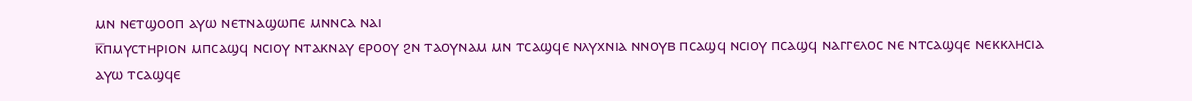ⲙⲛ ⲛⲉⲧϣⲟⲟⲡ ⲁⲩⲱ ⲛⲉⲧⲛⲁϣⲱⲡⲉ ⲙⲛⲛⲥⲁ ⲛⲁⲓ
ⲕ̅ⲡⲙⲩⲥⲧⲏⲣⲓⲟⲛ ⲙⲡⲥⲁϣϥ ⲛⲥⲓⲟⲩ ⲛⲧⲁⲕⲛⲁⲩ ⲉⲣⲟⲟⲩ ϩⲛ ⲧⲁⲟⲩⲛⲁⲙ ⲙⲛ ⲧⲥⲁϣϥⲉ ⲛⲗⲩⲭⲛⲓⲁ ⲛⲛⲟⲩⲃ ⲡⲥⲁϣϥ ⲛⲥⲓⲟⲩ ⲡⲥⲁϣϥ ⲛⲁⲅⲅⲉⲗⲟⲥ ⲛⲉ ⲛⲧⲥⲁϣϥⲉ ⲛⲉⲕⲕⲗⲏⲥⲓⲁ ⲁⲩⲱ ⲧⲥⲁϣϥⲉ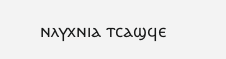ⲛⲗⲩⲭⲛⲓⲁ ⲧⲥⲁϣϥⲉ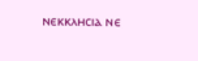ⲛⲉⲕⲕⲗⲏⲥⲓⲁ ⲛⲉ